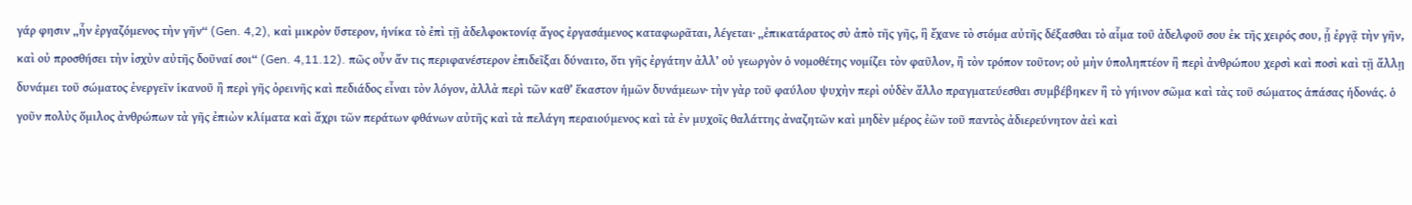γάρ φησιν „ἦν ἐργαζόμενος τὴν γῆν“ (Gen. 4,2), καὶ μικρὸν ὕστερον, ἡνίκα τὸ ἐπὶ τῇ ἀδελφοκτονίᾳ ἄγος ἐργασάμενος καταφωρᾶται, λέγεται· „ἐπικατάρατος σὺ ἀπὸ τῆς γῆς, ἣ ἔχανε τὸ στόμα αὐτῆς δέξασθαι τὸ αἷμα τοῦ ἀδελφοῦ σου ἐκ τῆς χειρός σου, ᾗ ἐργᾷ τὴν γῆν, καὶ οὐ προσθήσει τὴν ἰσχὺν αὐτῆς δοῦναί σοι“ (Gen. 4,11.12). πῶς οὖν ἄν τις περιφανέστερον ἐπιδεῖξαι δύναιτο, ὅτι γῆς ἐργάτην ἀλλ’ οὐ γεωργὸν ὁ νομοθέτης νομίζει τὸν φαῦλον, ἢ τὸν τρόπον τοῦτον; οὐ μὴν ὑποληπτέον ἢ περὶ ἀνθρώπου χερσὶ καὶ ποσὶ καὶ τῇ ἄλλῃ δυνάμει τοῦ σώματος ἐνεργεῖν ἱκανοῦ ἢ περὶ γῆς ὀρεινῆς καὶ πεδιάδος εἶναι τὸν λόγον, ἀλλὰ περὶ τῶν καθ’ ἕκαστον ἡμῶν δυνάμεων· τὴν γὰρ τοῦ φαύλου ψυχὴν περὶ οὐδὲν ἄλλο πραγματεύεσθαι συμβέβηκεν ἢ τὸ γήινον σῶμα καὶ τὰς τοῦ σώματος ἁπάσας ἡδονάς. ὁ γοῦν πολὺς ὅμιλος ἀνθρώπων τὰ γῆς ἐπιὼν κλίματα καὶ ἄχρι τῶν περάτων φθάνων αὐτῆς καὶ τὰ πελάγη περαιούμενος καὶ τὰ ἐν μυχοῖς θαλάττης ἀναζητῶν καὶ μηδὲν μέρος ἐῶν τοῦ παντὸς ἀδιερεύνητον ἀεὶ καὶ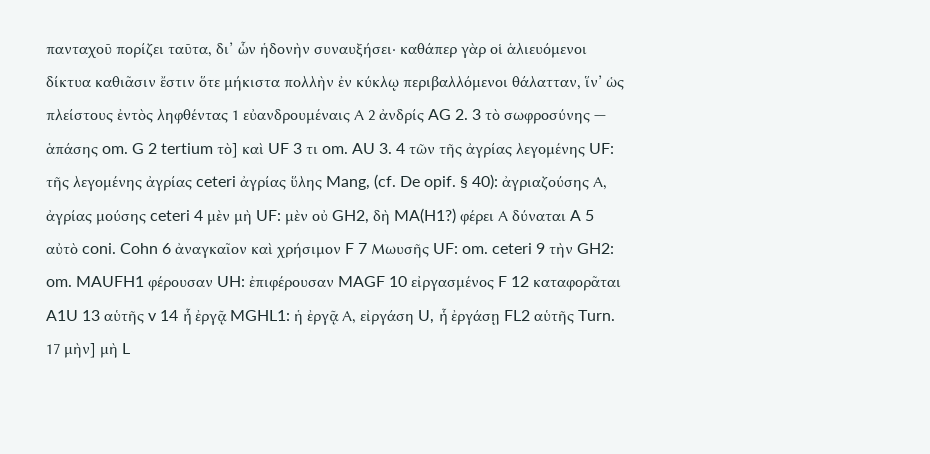πανταχοῦ πορίζει ταῦτα, δι’ ὧν ἡδονὴν συναυξήσει· καθάπερ γὰρ οἱ ἁλιευόμενοι δίκτυα καθιᾶσιν ἔστιν ὅτε μήκιστα πολλὴν ἐν κύκλῳ περιβαλλόμενοι θάλατταν, ἵν’ ὡς πλείστους ἐντὸς ληφθέντας 1 εὐανδρουμέναις Α 2 ἀνδρίς AG 2. 3 τὸ σωφροσύνης — ἁπάσης om. G 2 tertium τὸ] καὶ UF 3 τι om. AU 3. 4 τῶν τῆς ἀγρίας λεγομένης UF: τῆς λεγομένης ἀγρίας ceteri ἀγρίας ὕλης Mang, (cf. De opif. § 40): ἀγριαζούσης Α, ἀγρίας μούσης ceteri 4 μὲν μὴ UF: μὲν οὐ GH2, δὴ MA(H1?) φέρει Α δύναται A 5 αὐτὸ coni. Cohn 6 ἀναγκαῖον καὶ χρήσιμον F 7 Μωυσῆς UF: om. ceteri 9 τὴν GH2: om. MAUFH1 φέρουσαν UH: ἐπιφέρουσαν MAGF 10 εἰργασμένος F 12 καταφορᾶται A1U 13 αὑτῆς v 14 ἧ ἐργᾷ MGHL1: ἡ ἐργᾷ Α, εἰργάση U, ἧ ἐργάσῃ FL2 αὑτῆς Turn. 17 μὴν] μὴ L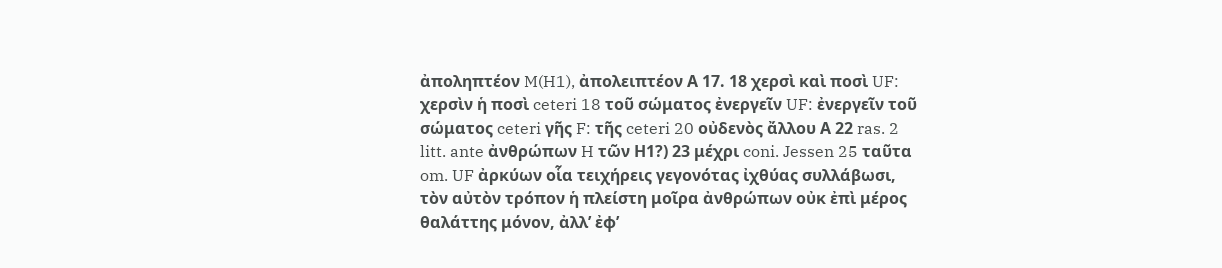ἀποληπτέον M(H1), ἀπολειπτέον Α 17. 18 χερσὶ καὶ ποσὶ UF: χερσὶν ἡ ποσὶ ceteri 18 τοῦ σώματος ἐνεργεῖν UF: ἐνεργεῖν τοῦ σώματος ceteri γῆς F: τῆς ceteri 20 οὐδενὸς ἄλλου Α 22 ras. 2 litt. ante ἀνθρώπων H τῶν Η1?) 23 μέχρι coni. Jessen 25 ταῦτα om. UF ἀρκύων οἷα τειχήρεις γεγονότας ἰχθύας συλλάβωσι, τὸν αὐτὸν τρόπον ἡ πλείστη μοῖρα ἀνθρώπων οὐκ ἐπὶ μέρος θαλάττης μόνον, ἀλλ’ ἐφ’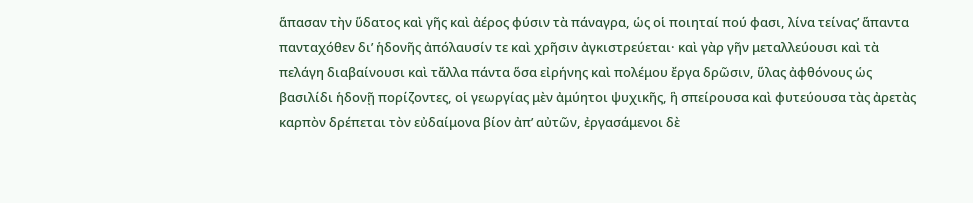ἅπασαν τὴν ὕδατος καὶ γῆς καὶ ἀέρος φύσιν τὰ πάναγρα, ὡς οἱ ποιηταί πού φασι, λίνα τείνας’ ἅπαντα πανταχόθεν δι’ ἡδονῆς ἀπόλαυσίν τε καὶ χρῆσιν ἀγκιστρεύεται· καὶ γὰρ γῆν μεταλλεύουσι καὶ τὰ πελάγη διαβαίνουσι καὶ τἄλλα πάντα ὅσα εἰρήνης καὶ πολέμου ἔργα δρῶσιν, ὕλας ἀφθόνους ὡς βασιλίδι ἡδονῇ πορίζοντες, οἱ γεωργίας μὲν ἀμύητοι ψυχικῆς, ἣ σπείρουσα καὶ φυτεύουσα τὰς ἀρετὰς καρπὸν δρέπεται τὸν εὐδαίμονα βίον ἀπ’ αὐτῶν, ἐργασάμενοι δὲ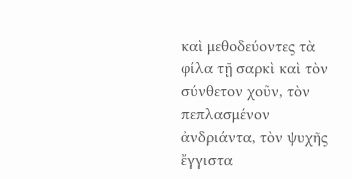καὶ μεθοδεύοντες τὰ φίλα τῇ σαρκὶ καὶ τὸν σύνθετον χοῦν, τὸν πεπλασμένον ἀνδριάντα, τὸν ψυχῆς ἔγγιστα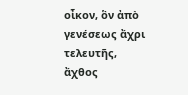οἶκον, ὃν ἀπὸ γενέσεως ἄχρι τελευτῆς, ἄχθος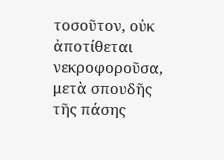τοσοῦτον, οὐκ ἀποτίθεται νεκροφοροῦσα, μετὰ σπουδῆς τῆς πάσης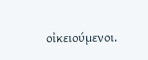οἰκειούμενοι.